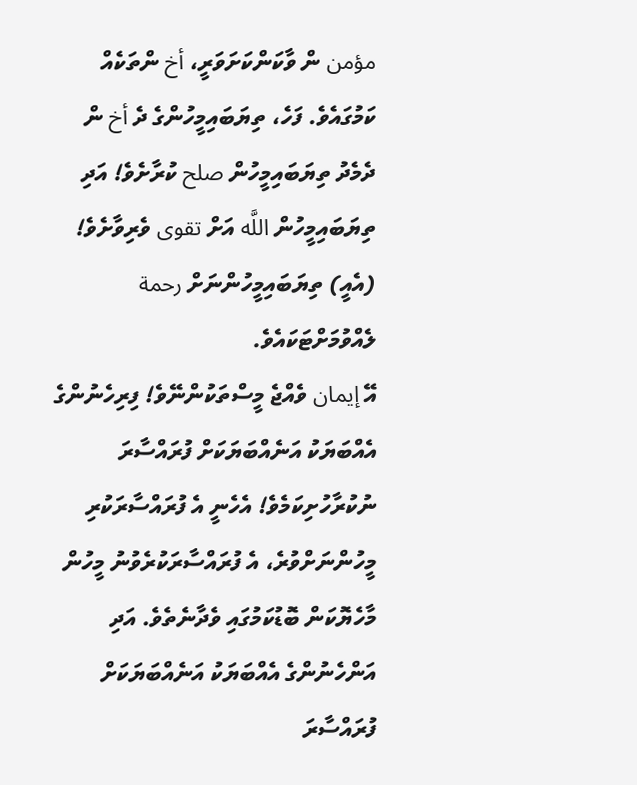مؤمن ން ވާކަންކަށަވަރީ، أخ ންތަކެއް ކަމުގައެވެ. ފަހެ، ތިޔަބައިމީހުންގެ ދެ أخ ން ދެމެދު ތިޔަބައިމީހުން صلح ކުރާށެވެ! އަދި ތިޔަބައިމީހުން اللَّه އަށް تقوى ވެރިވާށެވެ! (އެއީ) ތިޔަބައިމީހުންނަށް رحمة ލެއްވުމަށްޓަކައެވެ.
އޭ إيمان ވެއްޖެ މީސްތަކުންނޭވެ! ފިރިހެނުންގެ އެއްބަޔަކު އަނެއްބަޔަކަށް ފުރައްސާރަ ނުކުރާހުށިކަމެވެ! އެހެނީ އެ ފުރައްސާރަކުރި މީހުންނަށްވުރެ، އެ ފުރައްސާރަކުރެވުނު މީހުން މާހެޔޮކަން ބޮޑުކަމުގައި ވެދާނެތެވެ. އަދި އަންހެނުންގެ އެއްބަޔަކު އަނެއްބަޔަކަށް ފުރައްސާރަ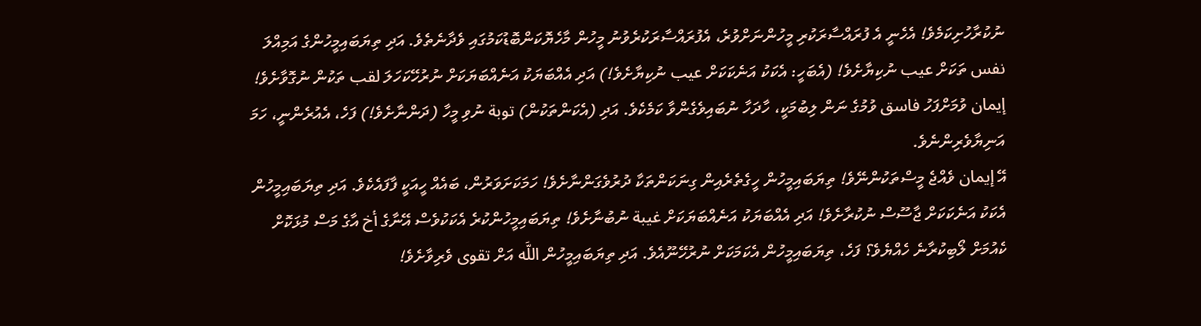ނުކުރާހުށިކަމެވެ! އެހެނީ އެ ފުރައްސާރަކުރި މީހުންނަށްވުރެ، އެފުރައްސާރަކުރެވުނު މީހުން މާހެޔޮކަންބޮޑުކަމުގައި ވެދާނެތެވެ. އަދި ތިޔަބައިމީހުންގެ އަމިއްލަ نفس ތަކަށް عيب ނުކިޔާށެވެ! (އެބަހީ: އެކަކު އަނެކަކަށް عيب ނުކިޔާށެވެ!) އަދި އެއްބަޔަކު އަނެއްބަޔަކަށް ނުރުހޭކަހަލަ لقب ތަކުން ނުގޮވާށެވެ! إيمان ވުމަށްފަހު فاسق ވުމުގެ ނަން ލިބުމަކީ، ހާދަހާ ނުބައިވެގެންވާ ކަމެކެވެ. އަދި (އެކަންތަކުން) توبة ނުވި މީހާ (ދަންނާށެވެ!) ފަހެ، އެއުރެންނީ، ހަމަ އަނިޔާވެރިންނެވެ.
އޭ إيمان ވެއްޖެ މީސްތަކުންނޭވެ! ތިޔަބައިމީހުން ހީގެތެރެއިން ގިނަކަންތަކާ ދުރުވެގަންނާށެވެ! ހަމަކަށަވަރުން، ބައެއް ހީއަކީ ފާފައެކެވެ. އަދި ތިޔަބައިމީހުން އެކަކު އަނެކަކަށް ޖާސޫސް ނުކުރާށެވެ! އަދި އެއްބަޔަކު އަނެއްބަޔަކަށް غيبة ނުބުނާށެވެ! ތިޔަބައިމީހުންކުރެ އެކަކުވެސް އޭނާގެ أخ އާގެ މަސް މުޅަކޮށް ކެއުމަށް ލޯބިކުރާނެ ހެއްޔެވެ؟ ފަހެ، ތިޔަބައިމީހުން އެކަމަކަށް ނުރުހޭނޫއެވެ. އަދި ތިޔަބައިމީހުން اللَّه އަށް تقوى ވެރިވާށެވެ!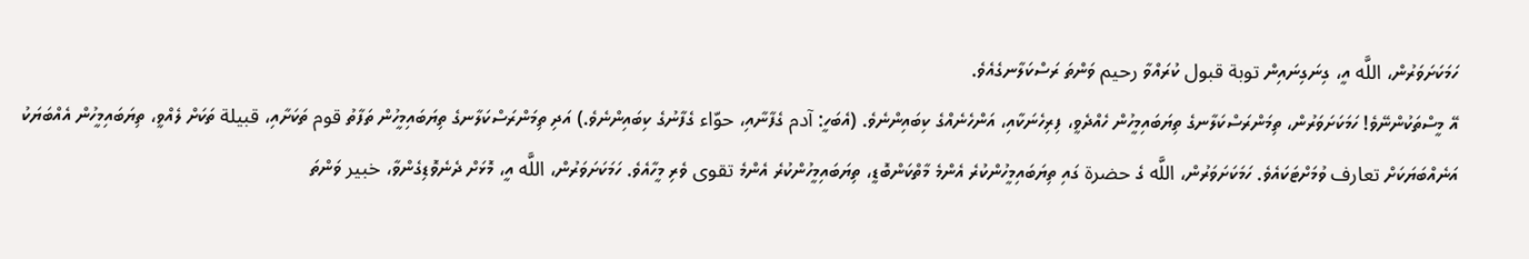ހަމަކަށަވަރުން، اللَّه އީ، ގިނަގިނައިން توبة قبول ކުރައްވާ رحيم ވަންތަ ރަސްކަލާނގެއެވެ.
އޭ މީސްތަކުންނޭވެ! ހަމަކަށަވަރުން، ތިމަންރަސްކަލާނގެ ތިޔަބައިމީހުން ހެއްދެވީ، ފިރިހެނަކާއި، އަންހެނެއްގެ ކިބައިންނެވެ. (އެބަހީ: آدم ގެފާނާއި، حوّاء ގެފާނުގެ ކިބައިންނެވެ.) އަދި ތިމަންރަސްކަލާނގެ ތިޔަބައިމީހުން ތަފާތު قوم ތަކަށާއި، قبيلة ތަކަށް ލެއްވީ، ތިޔަބައިމީހުން އެއްބަޔަކު އަނެއްބަޔަކަށް تعارف ވުމަށްޓަކައެވެ. ހަމަކަށަވަރުން، اللَّه ގެ حضرة ގައި ތިޔަބައިމީހުންކުރެ އެންމެ މާތްކަންބޮޑީ، ތިޔަބައިމީހުންކުރެ އެންމެ تقوى ވެރި މީހާއެވެ. ހަމަކަށަވަރުން، اللَّه އީ، މޮޅަށް ދެނެވޮޑިގެންވާ، خبير ވަންތަ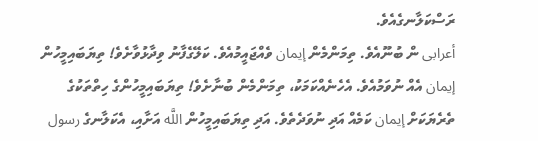ރަސްކަލާނގެއެވެ.
أعرابى ން ބުނޫއެވެ. ތިމަންމެން إيمان ވެއްޖައީމުއެވެ. ކަލޭގެފާނު ވިދާޅުވާށެވެ! ތިޔަބައިމީހުން إيمان އެއް ނުވަމުއެވެ. އެހެނެއްކަމަކު، ތިމަންމެން ބުނާށެވެ! ތިޔަބައިމީހުންގެ ހިތްތަކުގެ ތެރެޔަކަށް إيمان ކަމެއް އަދި ނުވަދެތެވެ. އަދި ތިޔަބައިމީހުން اللَّه އަށާއި، އެކަލާނގެ رسول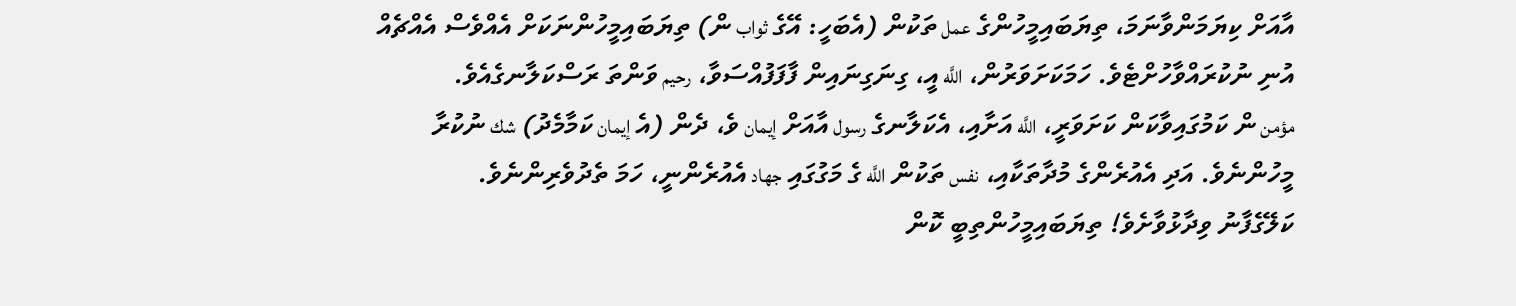އާއަށް ކިޔަމަންވާނަމަ، ތިޔަބައިމީހުންގެ عمل ތަކުން (އެބަހީ: އޭގެ ثواب ން) ތިޔަބައިމީހުންނަކަށް އެއްވެސް އެއްޗެއް އުނި ނުކުރައްވާހުށްޓެވެ. ހަމަކަށަވަރުން، اللَّه އީ، ގިނަގިނައިން ފާފަފުއްސަވާ، رحيم ވަންތަ ރަސްކަލާނގެއެވެ.
مؤمن ން ކަމުގައިވާކަން ކަށަވަރީ، اللَّه އަށާއި، އެކަލާނގެ رسول އާއަށް إيمان ވެ، ދެން (އެ إيمان ކަމާމެދު) شك ނުކުރާ މީހުންނެވެ. އަދި އެއުރެންގެ މުދާތަކާއި، نفس ތަކުން اللَّه ގެ މަގުގައި جهاد އެއުރެންނީ، ހަމަ ތެދުވެރިންނެވެ.
ކަލޭގެފާނު ވިދާޅުވާށެވެ! ތިޔަބައިމީހުންތިބީ ކޮން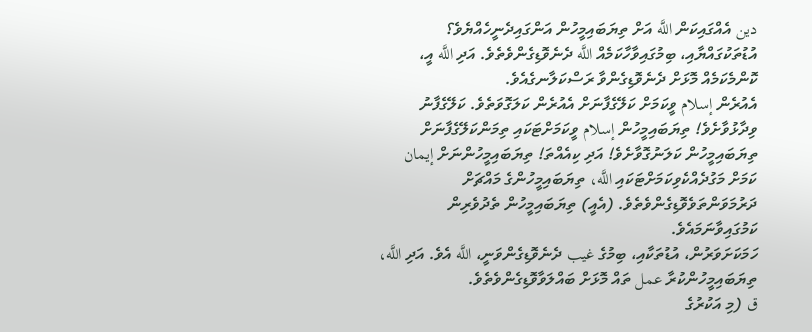دين އެއްގައިކަން اللَّه އަށް ތިޔަބައިމީހުން އަންގައިދެނީހެއްޔެވެ؟ އުޑުތަކުގައްޔާއި، ބިމުގައިވާހާކަމެއް اللَّه ދެނެވޮޑިގެންވެތެވެ. އަދި اللَّه އީ، ކޮންމެކަމެއް މޮޅަށް ދެނެވޮޑިގެންވާ ރަސްކަލާނގެއެވެ.
އެއުރެން إسلام ވީކަމަށް ކަލޭގެފާނަށް އެއުރެން ކަލަގޮވަތެވެ. ކަލޭގެފާނު ވިދާޅުވާށެވެ! ތިޔަބައިމީހުން إسلام ވީކަމަށްޓަކައި ތިމަންކަލޭގެފާނަށް ތިޔަބައިމީހުން ކަލަނުގޮވާށެވެ! އަދި ކިއެއްތަ! ތިޔަބައިމީހުންނަށް إيمان ކަމަށް މަގުދެއްކެވިކަމަށްޓަކައި اللَّه، ތިޔަބައިމީހުންގެ މައްޗަށް ދަރުމަވަންތަވެވޮޑިގެންވެތެވެ. (އެއީ) ތިޔަބައިމީހުން ތެދުވެރިން ކަމުގައިވާނަމައެވެ.
ހަމަކަށަވަރުން، އުޑުތަކާއި، ބިމުގެ غيب ދެނެވޮޑިގެންވަނީ، اللَّه އެވެ. އަދި اللَّه، ތިޔަބައިމީހުންކުރާ عمل ތައް މޮޅަށް ބައްލަވާވޮޑިގެންވެތެވެ.
ق (މި އަކުރުގެ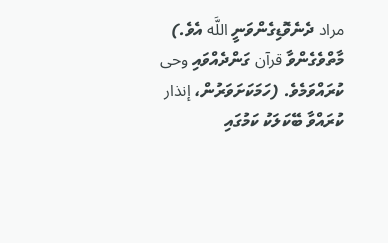مراد ދެނެވޮޑިގެންވަނީ اللَّه އެވެ.) މާތްވެގެންވާ قرآن ގަންދެއްވައި وحى ކުރައްވަމެވެ. (ހަމަކަށަވަރުން، إنذار ކުރައްވާ ބޭކަލަކު ކަމުގައި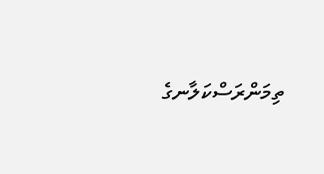ތިމަންރަސްކަލާނގެ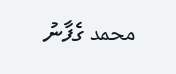محمد ގެފާނު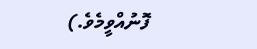ފޮނުއްވީމެވެ.)